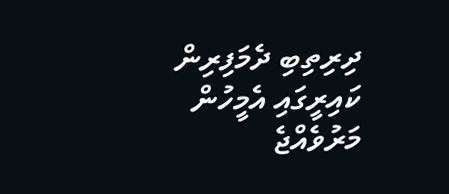ދިރިތިބި ދެމަފިރިން ކައިރީގައި އެމީހުން މަރުވެއްޖެ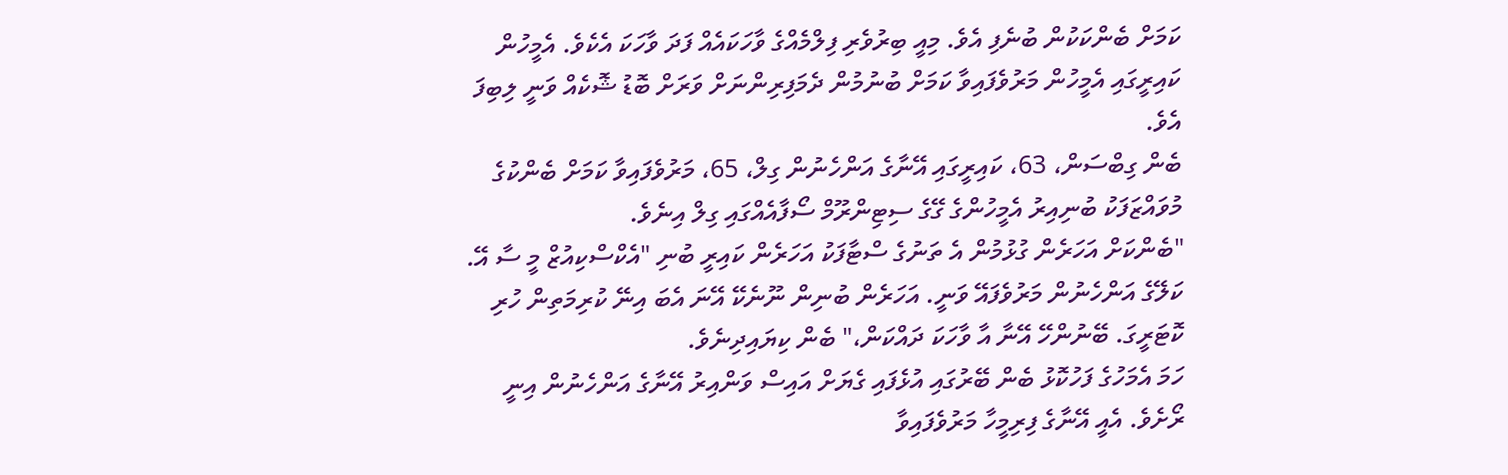ކަމަށް ބެންކަކުން ބުނެފި އެވެ. މިއީ ބިރުވެރި ފިލްމެއްގެ ވާހަކައެއް ފަދަ ވާހަކަ އެކެވެ. އެމީހުން ކައިރީގައި އެމީހުން މަރުވެފައިވާ ކަމަށް ބުނުމުން ދެމަފިރިންނަށް ވަރަށް ބޮޑު ޝޮކެއް ވަނީ ލިބިފަ އެވެ.
ބެން ގިބްސަން، 63، ކައިރީގައި އޭނާގެ އަންހެނުން ގިލް، 65، މަރުވެފައިވާ ކަމަށް ބެންކުގެ މުވައްޒަފަކު ބުނިއިރު އެމީހުންގެ ގޭގެ ސިޓިންރޫމް ސޯފާއެއްގައި ގިލް އިނެވެ.
"ބެންކަށް އަހަރެން ގުޅުމުން އެ ތަނުގެ ސްޓާފަކު އަހަރެން ކައިރީ ބުނި "އެކްސްކިއުޒް މީ ސާ އޭ. ކަލޭގެ އަންހެނުން މަރުވެފައޭ ވަނީ. އަހަރެން ބުނިން ނޫނެކޭ އޭނަ އެބަ އިނޭ ކުރިމަތިން ހުރި ކޮޓަރީގަ. ބޭނުންހޭ އޭނާ އާ ވާހަކަ ދައްކަން،" ބެން ކިޔައިދިނެވެ.
ހަމަ އެމަހުގެ ފަހުކޮޅު ބެން ބޭރުގައި އުޅެފައި ގެޔަށް އައިސް ވަންއިރު އޭނާގެ އަންހެނުން އިނީ ރޯށެވެ. އެއީ އޭނާގެ ފިރިމީހާ މަރުވެފައިވާ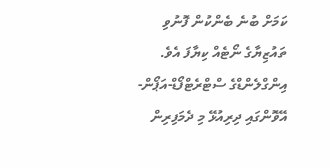ކަމަށް ބުނެ ބެންކުން ފޮނުވި ތައުޒިޔާގެ ނޯޓެއް ކިޔާފަ އެވެ.
އިންގްލެންޑްގެ ސްޓްރެޓްފޯޑް-އަޕޯން-އޭވޮންގައި ދިރިއުޅޭ މި ދެމަފިރިން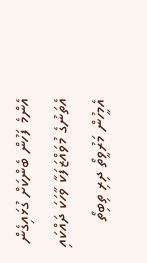އެންމެ ފަހުން ބެންކަށް ގުޅައިގެން އެތަނުގެ މުވައްޒަފަކާ ވާހަކަ ދައްކައި އެމީހުން މަރުވީތޯ ދިރި ތިބިތޯ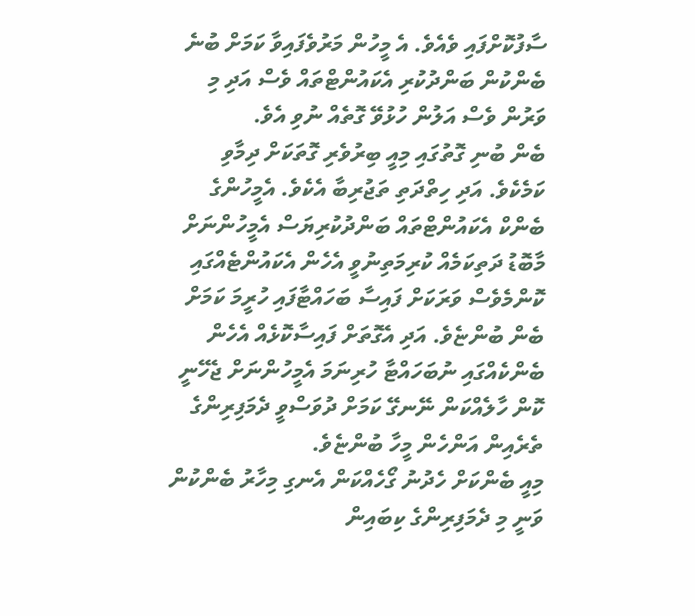ސާފުކޮށްފައި ވެއެވެ. އެ މީހުން މަރުވެފައިވާ ކަމަށް ބުނެ ބެންކުން ބަންދުކުރި އެކައުންޓްތައް ވެސް އަދި މި ވަރުން ވެސް އަލުން ހުޅުވޭ ގޮތެއް ނުވި އެވެ.
ބެން ބުނި ގޮތުގައި މިއީ ބިރުވެރި ގޮތަކަށް ދިމާވި ކަމެކެވެ. އަދި ހިތްދަތި ތަޖުރިބާ އެކެވެ. އެމީހުންގެ ބެންކް އެކައުންޓްތައް ބަންދުކުރިޔަސް އެމީހުންނަށް މާބޮޑު ދަތިކަމެއް ކުރިމަތިނުވީ އެހެން އެކައުންޓެއްގައި ކޮންމެވެސް ވަރަކަށް ފައިސާ ބަހައްޓާފައި ހުރީމަ ކަމަށް ބެން ބުންޏެވެ. އަދި އެގޮތަށް ފައިސާކޮޅެއް އެހެން ބެންކެއްގައި ނުބަހައްޓާ ހުރިނަމަ އެމީހުންނަށް ޖެހޭނީ ކޮން ހާލެއްކަން ނޭނގޭ ކަމަށް ދުވަސްވީ ދެމަފިރިންގެ ތެރެއިން އަންހެން މީހާ ބުންޏެވެ.
މިއީ ބެންކަށް ހެދުނު ގޯހެއްކަން އެނގި މިހާރު ބެންކުން ވަނީ މި ދެމަފިރިންގެ ކިބައިން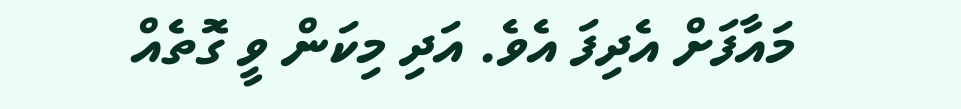މައާފަށް އެދިފަ އެވެ. އަދި މިކަން ވީ ގޮތެއް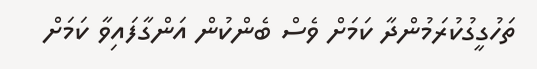ތަހުގީގުކުރަމުންދާ ކަމަށް ވެސް ބެންކުން އަންގާފައިވާ ކަމަށް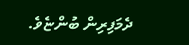ދެމަފިރިން ބުންޏެވެ.